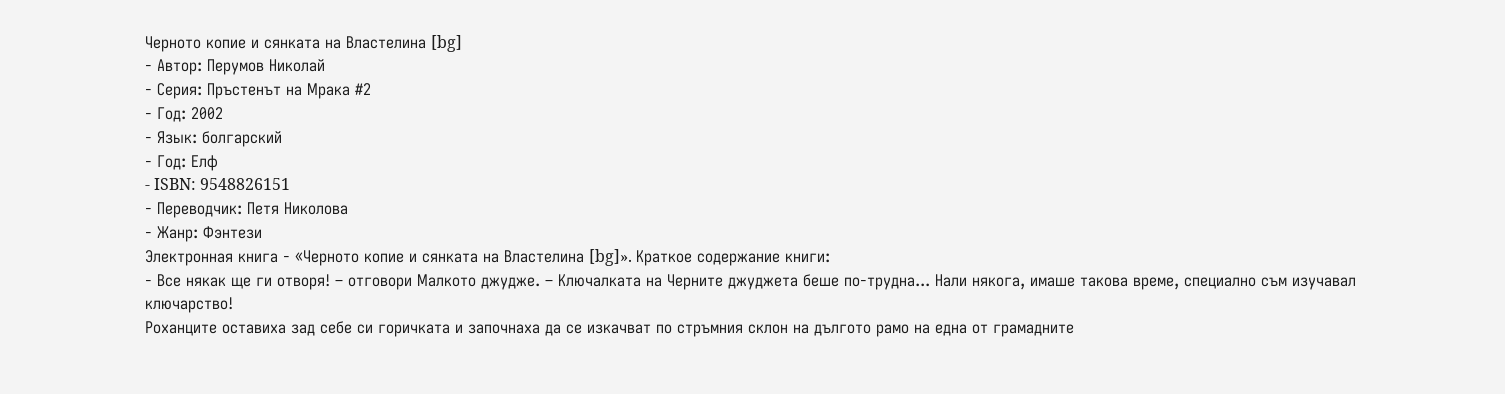Черното копие и сянката на Властелина [bg]
- Автор: Перумов Николай
- Серия: Пръстенът на Мрака #2
- Год: 2002
- Язык: болгарский
- Год: Елф
- ISBN: 9548826151
- Переводчик: Петя Николова
- Жанр: Фэнтези
Электронная книга - «Черното копие и сянката на Властелина [bg]». Краткое содержание книги:
- Все някак ще ги отворя! – отговори Малкото джудже. – Ключалката на Черните джуджета беше по-трудна... Нали някога, имаше такова време, специално съм изучавал ключарство!
Роханците оставиха зад себе си горичката и започнаха да се изкачват по стръмния склон на дългото рамо на една от грамадните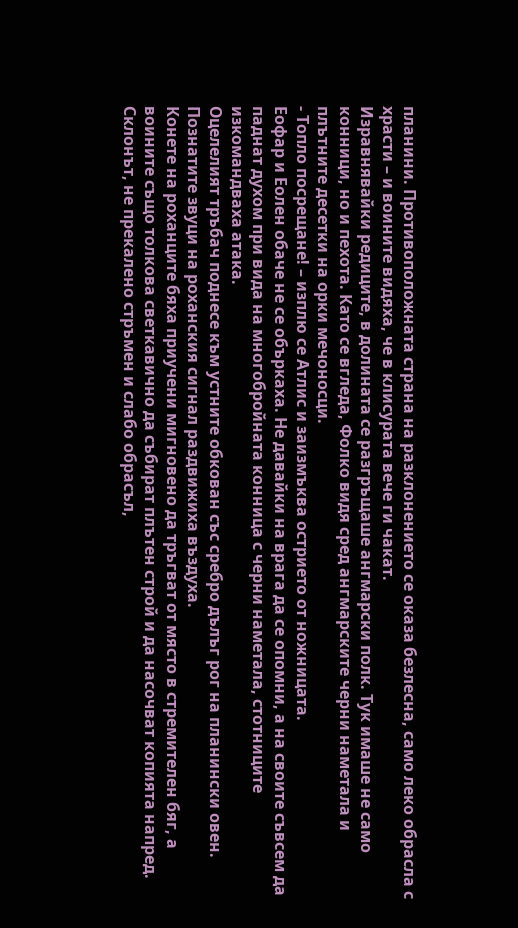планини. Противоположната страна на разклонението се оказа безлесна, само леко обрасла с храсти – и воините видяха, че в клисурата вече ги чакат.
Изравнявайки редиците, в долината се разгръщаше ангмарски полк. Тук имаше не само конници, но и пехота. Като се вгледа, Фолко видя сред ангмарските черни наметала и плътните десетки на орки мечоносци.
- Топло посрещане! – изплю се Атлис и заизмъква острието от ножницата.
Еофар и Еолен обаче не се объркаха. Не давайки на врага да се опомни, а на своите съвсем да паднат духом при вида на многобройната конница с черни наметала, стотниците изкомандваха атака.
Оцелелият тръбач поднесе към устните обкован със сребро дълъг рог на планински овен. Познатите звуци на роханския сигнал раздвижиха въздуха.
Конете на роханците бяха приучени мигновено да тръгват от място в стремителен бяг, а воините също толкова светкавично да събират плътен строй и да насочват копията напред. Склонът, не прекалено стръмен и слабо обрасъл,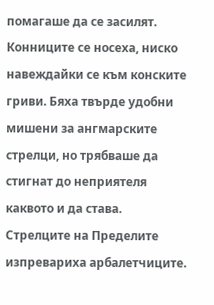помагаше да се засилят.
Конниците се носеха, ниско навеждайки се към конските гриви. Бяха твърде удобни мишени за ангмарските стрелци, но трябваше да стигнат до неприятеля каквото и да става.
Стрелците на Пределите изпревариха арбалетчиците.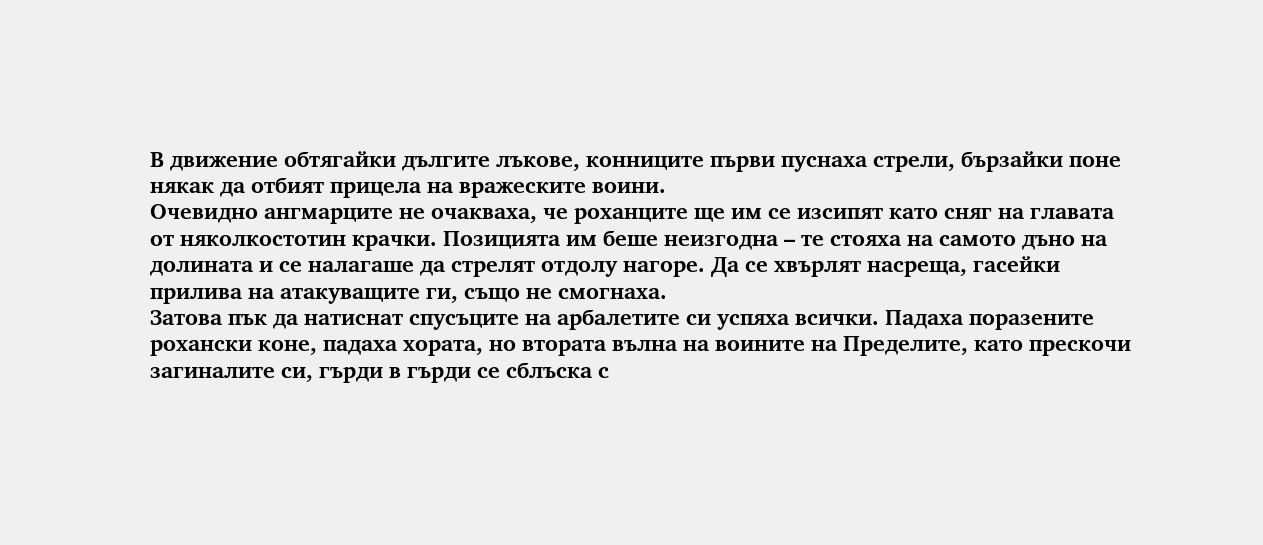В движение обтягайки дългите лъкове, конниците първи пуснаха стрели, бързайки поне някак да отбият прицела на вражеските воини.
Очевидно ангмарците не очакваха, че роханците ще им се изсипят като сняг на главата от няколкостотин крачки. Позицията им беше неизгодна – те стояха на самото дъно на долината и се налагаше да стрелят отдолу нагоре. Да се хвърлят насреща, гасейки прилива на атакуващите ги, също не смогнаха.
Затова пък да натиснат спусъците на арбалетите си успяха всички. Падаха поразените рохански коне, падаха хората, но втората вълна на воините на Пределите, като прескочи загиналите си, гърди в гърди се сблъска с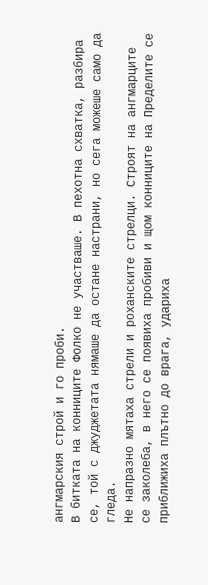ангмарския строй и го проби.
В битката на конниците Фолко не участваше. В пехотна схватка, разбира се, той с джуджетата нямаше да остане настрани, но сега можеше само да гледа.
Не напразно мятаха стрели и роханските стрелци. Строят на ангмарците се заколеба, в него се появиха пробиви и щом конниците на Пределите се приближиха плътно до врага, удариха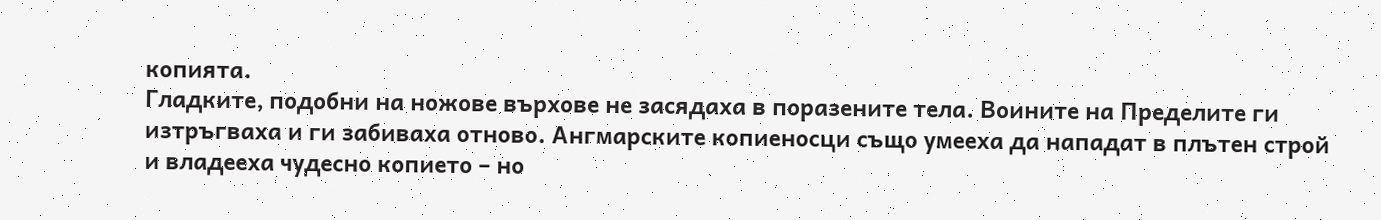копията.
Гладките, подобни на ножове върхове не засядаха в поразените тела. Воините на Пределите ги изтръгваха и ги забиваха отново. Ангмарските копиеносци също умееха да нападат в плътен строй и владееха чудесно копието – но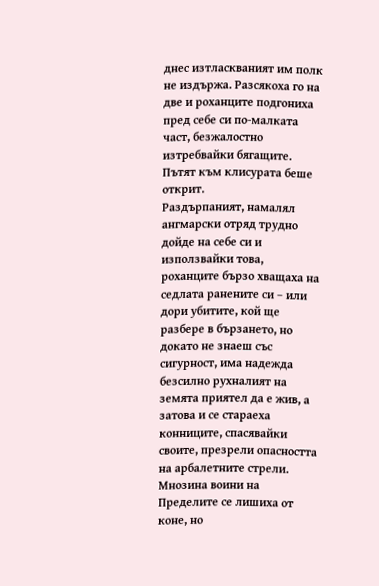днес изтласкваният им полк не издържа. Разсякоха го на две и роханците подгониха пред себе си по-малката част, безжалостно изтребвайки бягащите. Пътят към клисурата беше открит.
Раздърпаният, намалял ангмарски отряд трудно дойде на себе си и използвайки това, роханците бързо хващаха на седлата ранените си – или дори убитите, кой ще разбере в бързането, но докато не знаеш със сигурност, има надежда безсилно рухналият на земята приятел да е жив, а затова и се стараеха конниците, спасявайки своите, презрели опасността на арбалетните стрели. Мнозина воини на Пределите се лишиха от коне, но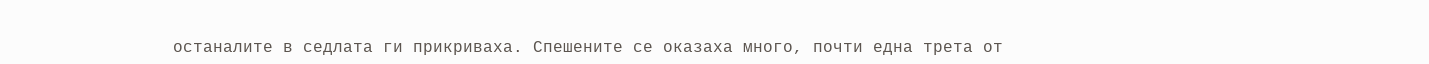останалите в седлата ги прикриваха. Спешените се оказаха много, почти една трета от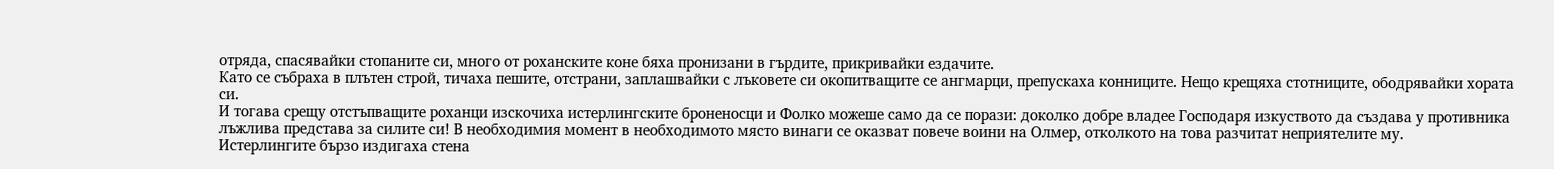отряда, спасявайки стопаните си, много от роханските коне бяха пронизани в гърдите, прикривайки ездачите.
Като се събраха в плътен строй, тичаха пешите, отстрани, заплашвайки с лъковете си окопитващите се ангмарци, препускаха конниците. Нещо крещяха стотниците, ободрявайки хората си.
И тогава срещу отстъпващите роханци изскочиха истерлингските броненосци и Фолко можеше само да се порази: доколко добре владее Господаря изкуството да създава у противника лъжлива представа за силите си! В необходимия момент в необходимото място винаги се оказват повече воини на Олмер, отколкото на това разчитат неприятелите му.
Истерлингите бързо издигаха стена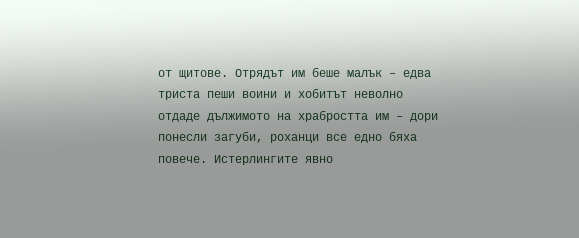от щитове. Отрядът им беше малък – едва триста пеши воини и хобитът неволно отдаде дължимото на храбростта им – дори понесли загуби, роханци все едно бяха повече. Истерлингите явно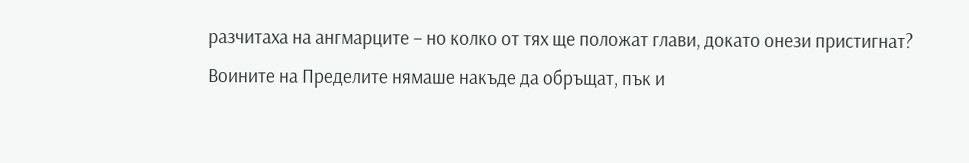разчитаха на ангмарците – но колко от тях ще положат глави, докато онези пристигнат?
Воините на Пределите нямаше накъде да обръщат, пък и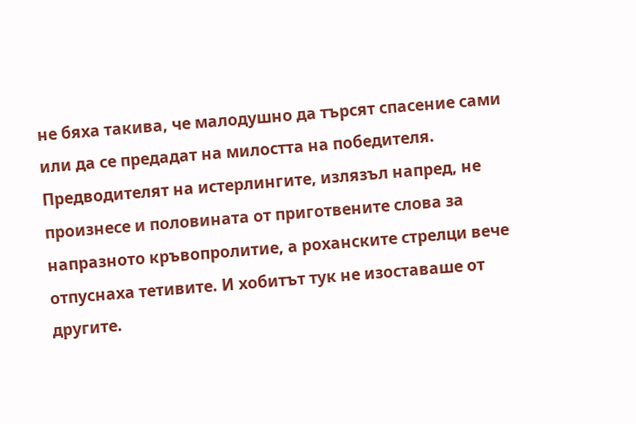не бяха такива, че малодушно да търсят спасение сами или да се предадат на милостта на победителя. Предводителят на истерлингите, излязъл напред, не произнесе и половината от приготвените слова за напразното кръвопролитие, а роханските стрелци вече отпуснаха тетивите. И хобитът тук не изоставаше от другите.